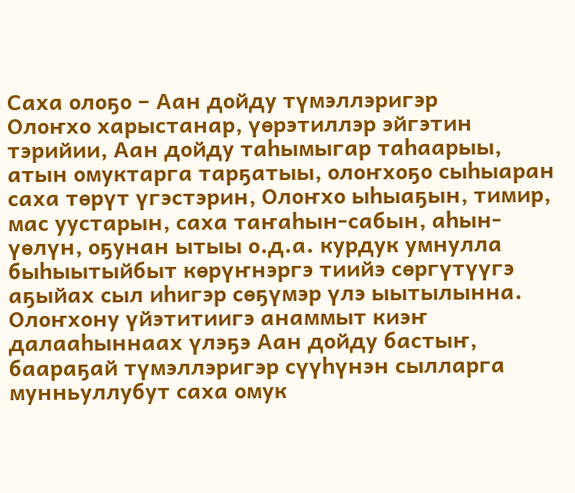Саха олоҕо – Аан дойду түмэллэригэр
Олоҥхо харыстанар, үөрэтиллэр эйгэтин тэрийии, Аан дойду таһымыгар таһаарыы, атын омуктарга тарҕатыы, олоҥхоҕо сыһыаран саха төрүт үгэстэрин, Олоҥхо ыһыаҕын, тимир, мас уустарын, саха таҥаһын-сабын, аһын-үөлүн, оҕунан ытыы о.д.а. курдук умнулла быһыытыйбыт көрүҥнэргэ тиийэ сөргүтүүгэ аҕыйах сыл иһигэр сөҕүмэр үлэ ыытылынна.
Олоҥхону үйэтитиигэ анаммыт киэҥ далааһыннаах үлэҕэ Аан дойду бастыҥ, баараҕай түмэллэригэр сүүһүнэн сылларга мунньуллубут саха омук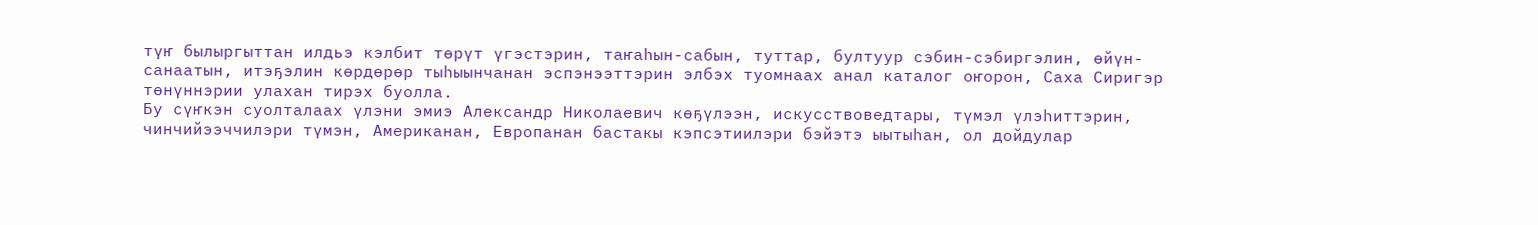түҥ былыргыттан илдьэ кэлбит төрүт үгэстэрин, таҥаһын-сабын, туттар, бултуур сэбин-сэбиргэлин, өйүн-санаатын, итэҕэлин көрдөрөр тыһыынчанан эспэнээттэрин элбэх туомнаах анал каталог оҥорон, Саха Сиригэр төнүннэрии улахан тирэх буолла.
Бу сүҥкэн суолталаах үлэни эмиэ Александр Николаевич көҕүлээн, искусствоведтары, түмэл үлэһиттэрин, чинчийээччилэри түмэн, Американан, Европанан бастакы кэпсэтиилэри бэйэтэ ыытыһан, ол дойдулар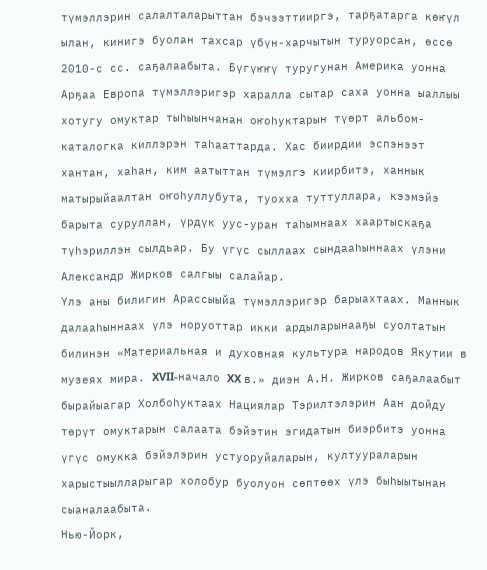түмэллэрин салалталарыттан бэчээттииргэ, тарҕатарга көҥүл ылан, кинигэ буолан тахсар үбүн-харчытын туруорсан, өссө 2010-с сс. саҕалаабыта. Бүгүҥҥү туругунан Америка уонна Арҕаа Европа түмэллэригэр харалла сытар саха уонна ыаллыы хотугу омуктар тыһыынчанан оҥоһуктарын түөрт альбом-каталогка киллэрэн таһааттарда. Хас биирдии эспэнээт хантан, хаһан, ким аатыттан түмэлгэ киирбитэ, ханнык матырыйаалтан оҥоһуллубута, туохха туттуллара, кээмэйэ барыта суруллан, үрдүк уус-уран таһымнаах хаартыскаҕа түһэриллэн сылдьар. Бу үгүс сыллаах сындааһыннаах үлэни Александр Жирков салгыы салайар.
Үлэ аны билигин Арассыыйа түмэллэригэр барыахтаах. Маннык далааһыннаах үлэ норуоттар икки ардыларынааҕы суолтатын билинэн «Материальная и духовная культура народов Якутии в музеях мира. XVII-начало XX в.» диэн А.Н. Жирков саҕалаабыт бырайыагар Холбоһуктаах Нациялар Тэрилтэлэрин Аан дойду төрүт омуктарын салаата бэйэтин эгидатын биэрбитэ уонна үгүс омукка бэйэлэрин устуоруйаларын, култуураларын харыстыылларыгар холобур буолуон сөптөөх үлэ быһыытынан сыаналаабыта.
Нью-Йорк,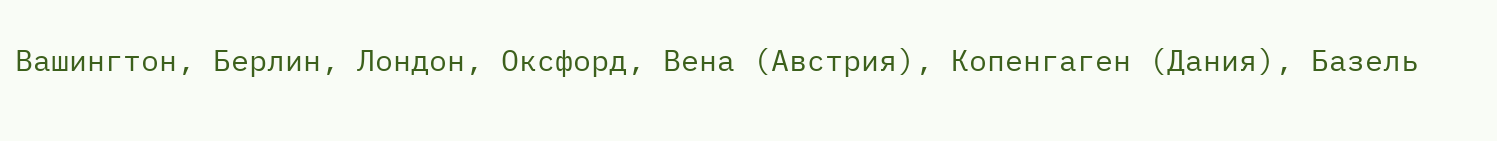Вашингтон, Берлин, Лондон, Оксфорд, Вена (Австрия), Копенгаген (Дания), Базель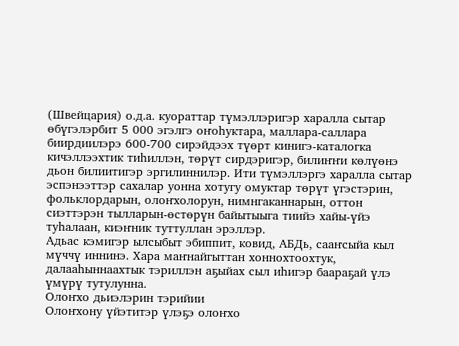(Швейцария) о.д.а. куораттар түмэллэригэр харалла сытар өбүгэлэрбит 5 000 эгэлгэ оҥоһуктара, маллара-саллара биирдиилэрэ 600-700 сирэйдээх түөрт кинигэ-каталогка кичэллээхтик тиһиллэн, төрүт сирдэригэр, билиҥҥи көлүөнэ дьон билиитигэр эргилиннилэр. Ити түмэллэргэ харалла сытар эспэнээттэр сахалар уонна хотугу омуктар төрүт үгэстэрин, фольклордарын, олоҥхолорун, нимнгаканнарын, оттон сиэттэрэн тылларын-өстөрүн байытыыга тиийэ хайы-үйэ туһалаан, киэҥник туттуллан эрэллэр.
Адьас кэмигэр ылсыбыт эбиппит, ковид, АБДь, сааҥсыйа кыл мүччү иннинэ. Хара маҥнайгыттан хоннохтоохтук, далааһыннаахтык тэриллэн аҕыйах сыл иһигэр баараҕай үлэ үмүрү тутулунна.
Олоҥхо дьиэлэрин тэрийии
Олоҥхону үйэтитэр үлэҕэ олоҥхо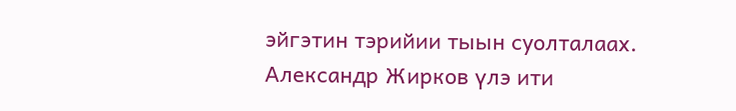эйгэтин тэрийии тыын суолталаах. Александр Жирков үлэ ити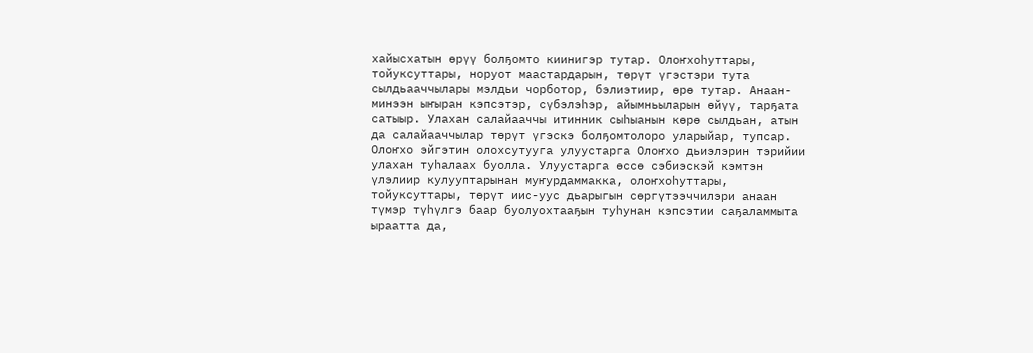хайысхатын өрүү болҕомто киинигэр тутар. Олоҥхоһуттары, тойуксуттары, норуот маастардарын, төрүт үгэстэри тута сылдьааччылары мэлдьи чорботор, бэлиэтиир, өрө тутар. Анаан-минээн ыҥыран кэпсэтэр, сүбэлэһэр, айымньыларын өйүү, тарҕата сатыыр. Улахан салайааччы итинник сыһыанын көрө сылдьан, атын да салайааччылар төрүт үгэскэ болҕомтолоро уларыйар, тупсар.
Олоҥхо эйгэтин олохсутууга улуустарга Олоҥхо дьиэлэрин тэрийии улахан туһалаах буолла. Улуустарга өссө сэбиэскэй кэмтэн үлэлиир кулууптарынан муҥурдаммакка, олоҥхоһуттары, тойуксуттары, төрүт иис-уус дьарыгын сөргүтээччилэри анаан түмэр түһүлгэ баар буолуохтааҕын туһунан кэпсэтии саҕаламмыта ыраатта да,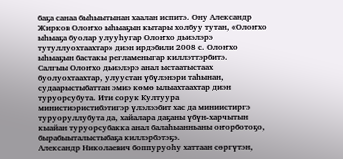баҕа санаа быһыытынан хаалан испитэ. Ону Александр Жирков Олоҥхо ыһыаҕын кытары холбуу тутан, «Олоҥхо ыһыаҕа буолар улууһугар Олоҥхо дьиэлэрэ тутуллуохтаахтар» диэн ирдэбили 2008 с. Олоҥхо ыһыаҕын бастакы регламеныгар киллэттэрбитэ.
Салгыы Олоҥхо дьиэлэрэ анал ыстаатыстаах буолуохтаахтар, улуустан үбүлэнэри таһынан, судаарыстыбаттан эмиэ көмө ылыахтаахтар диэн туруорсубута. Ити сорук Култуура министиэристибэтигэр үлэлээбит хас да миниистиргэ туруоруллубута да, хайалара даҕаны үбүн-харчытын кыайан туруорсубакка анал балаһыанньаны оҥорботоҕо, бырабыыталыстыбаҕа киллэрбэтэҕэ.
Александр Николаевич боппуруоһу хаттаан сөргүтэн,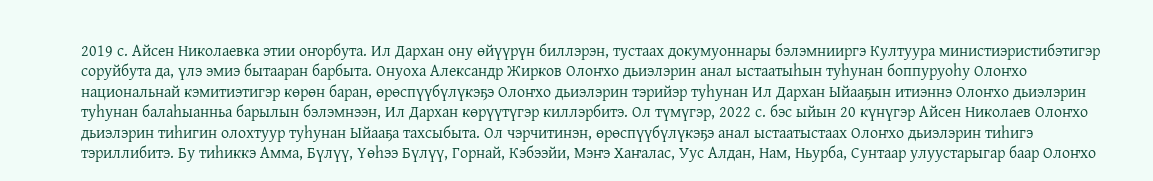2019 с. Айсен Николаевка этии оҥорбута. Ил Дархан ону өйүүрүн биллэрэн, тустаах докумуоннары бэлэмнииргэ Култуура министиэристибэтигэр соруйбута да, үлэ эмиэ бытааран барбыта. Онуоха Александр Жирков Олоҥхо дьиэлэрин анал ыстаатыһын туһунан боппуруоһу Олоҥхо национальнай кэмитиэтигэр көрөн баран, өрөспүүбүлүкэҕэ Олоҥхо дьиэлэрин тэрийэр туһунан Ил Дархан Ыйааҕын итиэннэ Олоҥхо дьиэлэрин туһунан балаһыанньа барылын бэлэмнээн, Ил Дархан көрүүтүгэр киллэрбитэ. Ол түмүгэр, 2022 с. бэс ыйын 20 күнүгэр Айсен Николаев Олоҥхо дьиэлэрин тиһигин олохтуур туһунан Ыйааҕа тахсыбыта. Ол чэрчитинэн, өрөспүүбүлүкэҕэ анал ыстаатыстаах Олоҥхо дьиэлэрин тиһигэ тэриллибитэ. Бу тиһиккэ Амма, Бүлүү, Үөһээ Бүлүү, Горнай, Кэбээйи, Мэҥэ Хаҥалас, Уус Алдан, Нам, Ньурба, Сунтаар улуустарыгар баар Олоҥхо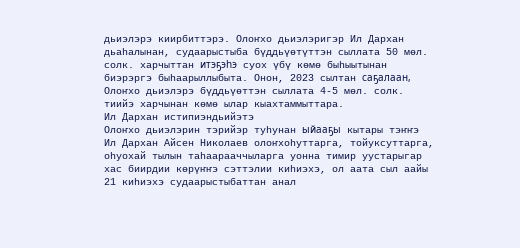дьиэлэрэ киирбиттэрэ. Олоҥхо дьиэлэригэр Ил Дархан дьаһалынан, судаарыстыба бүддьүөтүттэн сыллата 50 мөл. солк. харчыттан итэҕэһэ суох үбү көмө быһыытынан биэрэргэ быһаарыллыбыта. Онон, 2023 сылтан саҕалаан, Олоҥхо дьиэлэрэ бүддьүөттэн сыллата 4-5 мөл. солк. тиийэ харчынан көмө ылар кыахтаммыттара.
Ил Дархан истипиэндьийэтэ
Олоҥхо дьиэлэрин тэрийэр туһунан ыйааҕы кытары тэҥҥэ Ил Дархан Айсен Николаев олоҥхоһуттарга, тойуксуттарга, оһуохай тылын таһаарааччыларга уонна тимир уустарыгар хас биирдии көрүҥҥэ сэттэлии киһиэхэ, ол аата сыл аайы 21 киһиэхэ судаарыстыбаттан анал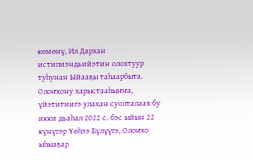көмөнү, Ил Дархан истипиэндьийэтин олохтуур туһунан Ыйааҕы таһаарбыта. Олоҥхону харыстааһыҥҥа, үйэтитиигэ улахан суолталаах бу икки дьаһал 2022 с. бэс ыйын 22 күнүгэр Үөһээ Бүлүүгэ, Олоҥхо ыһыаҕар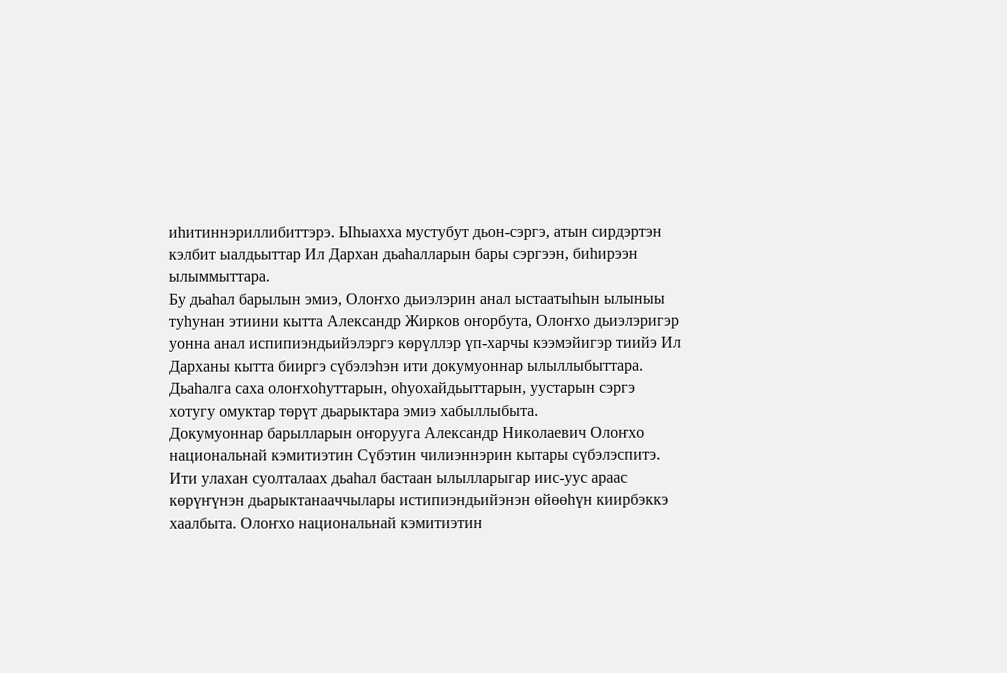иһитиннэриллибиттэрэ. Ыһыахха мустубут дьон-сэргэ, атын сирдэртэн кэлбит ыалдьыттар Ил Дархан дьаһалларын бары сэргээн, биһирээн ылыммыттара.
Бу дьаһал барылын эмиэ, Олоҥхо дьиэлэрин анал ыстаатыһын ылыныы туһунан этиини кытта Александр Жирков оҥорбута, Олоҥхо дьиэлэригэр уонна анал испипиэндьийэлэргэ көрүллэр үп-харчы кээмэйигэр тиийэ Ил Дарханы кытта бииргэ сүбэлэһэн ити докумуоннар ылыллыбыттара. Дьаһалга саха олоҥхоһуттарын, оһуохайдьыттарын, уустарын сэргэ хотугу омуктар төрүт дьарыктара эмиэ хабыллыбыта.
Докумуоннар барылларын оҥорууга Александр Николаевич Олоҥхо национальнай кэмитиэтин Сүбэтин чилиэннэрин кытары сүбэлэспитэ. Ити улахан суолталаах дьаһал бастаан ылылларыгар иис-уус араас көрүҥүнэн дьарыктанааччылары истипиэндьийэнэн өйөөһүн киирбэккэ хаалбыта. Олоҥхо национальнай кэмитиэтин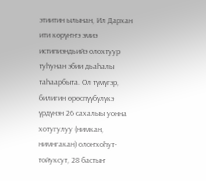этиитин ылынан, Ил Дархан ити көрүҥҥэ эмиэ истипиэндьийэ олохтуур туһунан эбии дьаһалы таһаарбыта. Ол түмүгэр, билигин өрөспүүбүлүкэ үрдүнэн 26 сахалыы уонна хотугулуу (нимкан, нимнгакан) олоҥхоһут-тойуксут, 28 бастыҥ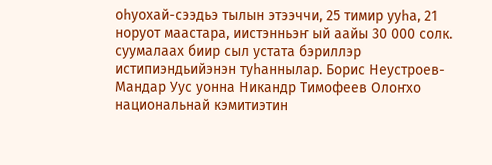оһуохай-сээдьэ тылын этээччи, 25 тимир ууһа, 21 норуот маастара, иистэнньэҥ ый аайы 30 000 солк. суумалаах биир сыл устата бэриллэр истипиэндьийэнэн туһаннылар. Борис Неустроев-Мандар Уус уонна Никандр Тимофеев Олоҥхо национальнай кэмитиэтин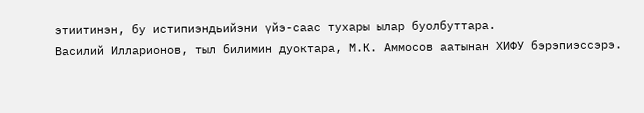этиитинэн, бу истипиэндьийэни үйэ-саас тухары ылар буолбуттара.
Василий Илларионов, тыл билимин дуоктара, М.К. Аммосов аатынан ХИФУ бэрэпиэссэрэ.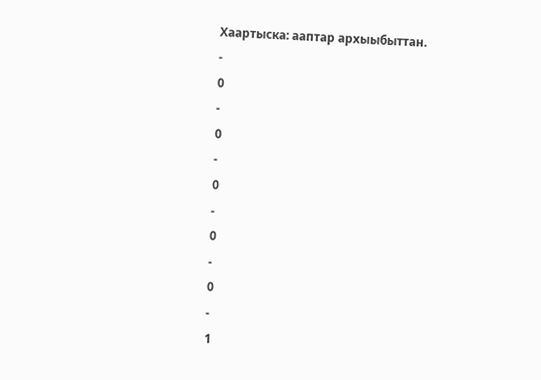Хаартыска: ааптар архыыбыттан.
-
0
-
0
-
0
-
0
-
0
-
1